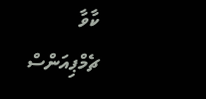ކާވާ ޗެމްޕިއަންސް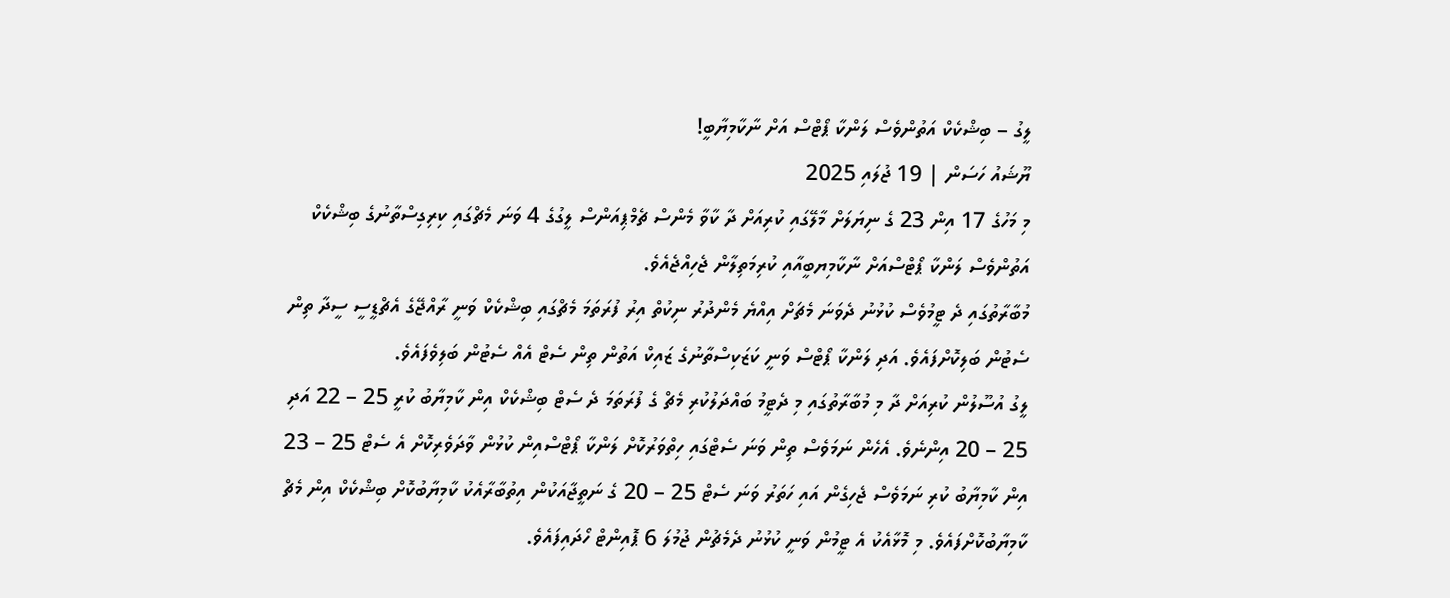ލީގު – ބިޝްކެކް އަތުންވެސް ލަންކާ ޕޯޓްސް އަށް ނާކާމިޔާބީ!
ޔޫޝައު ހަސަން | 19 ޖުލައި 2025
މި މަހުގެ 17 އިން 23 ގެ ނިޔަލަށް މާލޭގައި ކުރިއަށް ދާ ކާވާ މެންސް ޗެމްޕިއަންސް ލީގުގެ 4 ވަނަ މެޗްގައި ކިރިގިސްތާނުގެ ބިޝްކެކް އަތުންވެސް ލަންކާ ޕޯޓްސްއަށް ނާކާމިޔބީއާއި ކުރިމަތިލާން ޖެހިއްޖެއެވެ.
މުބާރާތުގައި ދެ ޓީމުވެސް ކުޅުނު ދެވަނަ މެޗަށް އިއްޔެ މެންދުރު ނިކުތް އިރު ފުރަތަމަ މެޗްގައި ބިޝްކެކް ވަނީ ރާއްޖޭގެ އެޗްޑީސީ ސީދާ ތިން ސެޓުން ބަލިކޮށްފައެވެ. އަދި ލަންކާ ޕޯޓްސް ވަނީ ކަޒަކިސްތާނުގެ ޒައިކް އަތުން ތިން ސެޓް އެއް ސެޓުން ބަލިވެފައެވެ.
ލީގު އުސޫލުން ކުރިއަށް ދާ މި މުބާރާތުގައި މި ދެޓީމު ބައްދަލުކުރި މެޗް ގެ ފުރަތަމަ ދެ ސެޓް ބިޝްކެކް އިން ކާމިޔާބު ކުރީ 25 – 22 އަދި 25 – 20 އިންނެވެ. އެހެން ނަމަވެސް ތިން ވަނަ ސެޓްގައި ހިތްވަރުކޮށް ލަންކާ ޕޯޓްސްއިން ކުޅުން ވާދަވެރިކޮށް އެ ސެޓް 25 – 23 އިން ކާމިޔާބު ކުރި ނަމަވެސް ޖެހިގެން އައި ހަތަރު ވަނަ ސެޓް 25 – 20 ގެ ނަތީޖާއަކުން އިތުބާރާއެކު ކާމިޔާބުކޮށް ބިޝްކެކް އިން މެޗް ކާމިޔާބުކޮށްފައެވެ. މި މޮޅާއެކު އެ ޓީމުން ވަނީ ކުޅުނު ދެމެޗުން ޖުމުލަ 6 ޕޮއިންޓް ހޯދައިފައެވެ.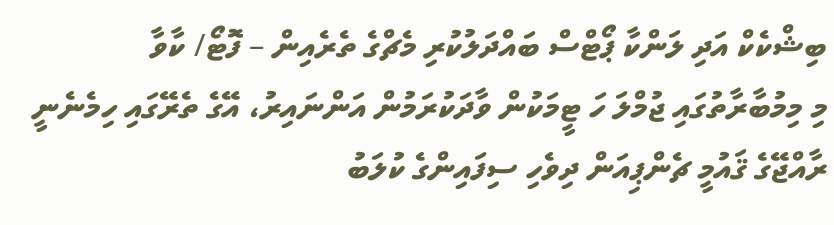ބިޝްކެކް އަދި ލަންކާ ޕޯޓްސް ބައްދަލުކުރި މެޗްގެ ތެރެއިން – ފޮޓޯ/ ކާވާ
މި މިމުބާރާތުގައި ޖުމްލަ ހަ ޓީމަކުން ވާދަކުރަމުން އަންނައިރު، އޭގެ ތެރޭގައި ހިމެނެނީ ރާއްޖޭގެ ޤައުމީ ޗެންޕިއަން ދިވެހި ސިފައިންގެ ކުލަބު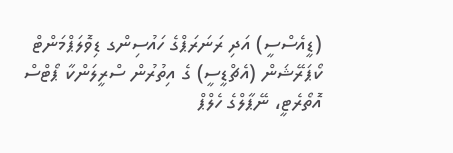(ޑީއެސްސީ) އަދި ރަނަރަޕްގެ ހައުސިންގ ޑިވޮލަޕްމަންޓް ކޯޕަރޭޝަން (އެޗްޑީސީ) ގެ އިތުރުން ސްރީލަންކާ ޕޯޓްސް އޮތޯރެޓީ، ނޭޕާލްގެ ހެލްޕް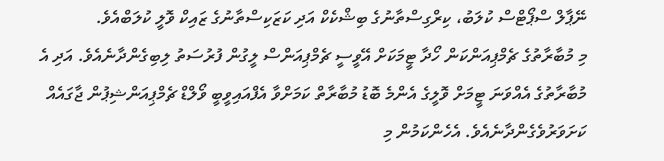ނޭޕާލް ސްޕޯޓްސް ކުލަބު، ކިރްގިސްތާނުގެ ބިޝްކެކް އަދި ކަޒަކިސްތާނުގެ ޒައިކް ވޮލީ ކުލަބްއެވެ.
މި މުބާރާތުގެ ޗެމްޕިއަންކަން ހޯދާ ޓީމަކަށް އޭވީސީ ޗެމްޕިއަންސް ލީގުން ފުރުސަތު ލިބިގެންދާނެއެވެ. އަދި އެ މުބާރާތުގެ އެއްވަނަ ޓީމަށް ވޮލީގެ އެންމެ ބޮޑު މުބާރާތް ކަމަށްވާ އެފްއައިވީބީ ވޯލްޑް ޗެމްޕިއަންޝިޕުން ޖާގައެއް ކަށަވަރުވެގެންދާނެއެވެ. އެހެންކަމުން މި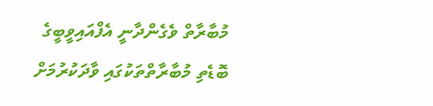މުބާރާތް ވެގެންދާނީ އެފްއައިވީބީގެ ބޮޑެތި މުބާރާތްތަކުގައި ވާދަކުރުމަށް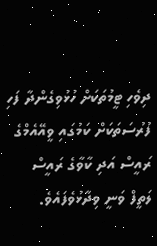ދިވެހި ޓީމުތަކަށް ހުޅުވިގެންދާ ފަހި ފުރުސަތަކަށް ކަމުގައި ވީއޭއެމްގެ ރައީސް އަދި ކާވާގެ ރައީސް ލަތީފް ވަނީ ވިދާޅުވެފައެވެ.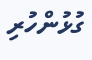ގުޅުންހުރި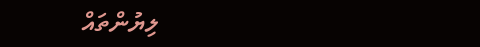ލިޔުންތައް